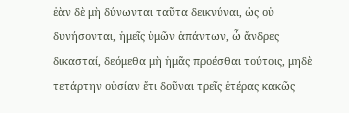ἐὰν δὲ μὴ δύνωνται ταῦτα δεικνύναι, ὡς οὐ δυνήσονται, ἡμεῖς ὑμῶν ἁπάντων, ὦ ἄνδρες δικασταί, δεόμεθα μὴ ἡμᾶς προέσθαι τούτοις, μηδὲ τετάρτην οὐσίαν ἔτι δοῦναι τρεῖς ἑτέρας κακῶς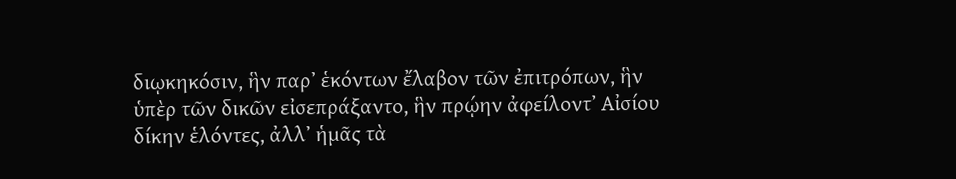διῳκηκόσιν, ἣν παρʼ ἑκόντων ἔλαβον τῶν ἐπιτρόπων, ἣν ὑπὲρ τῶν δικῶν εἰσεπράξαντο, ἣν πρῴην ἀφείλοντʼ Αἰσίου δίκην ἑλόντες, ἀλλʼ ἡμᾶς τὰ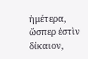ἡμέτερα, ὥσπερ ἐστὶν δίκαιον,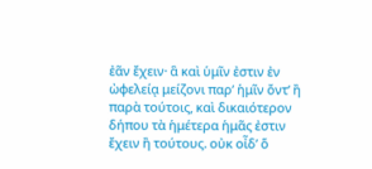ἐᾶν ἔχειν· ἃ καὶ ὑμῖν ἐστιν ἐν ὠφελείᾳ μείζονι παρʼ ἡμῖν ὄντʼ ἢ παρὰ τούτοις, καὶ δικαιότερον δήπου τὰ ἡμέτερα ἡμᾶς ἐστιν ἔχειν ἢ τούτους. οὐκ οἶδʼ ὅ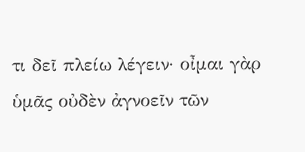τι δεῖ πλείω λέγειν· οἶμαι γὰρ ὑμᾶς οὐδὲν ἀγνοεῖν τῶν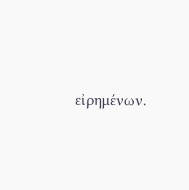εἰρημένων.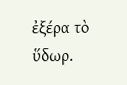ἐξέρα τὸ ὕδωρ.